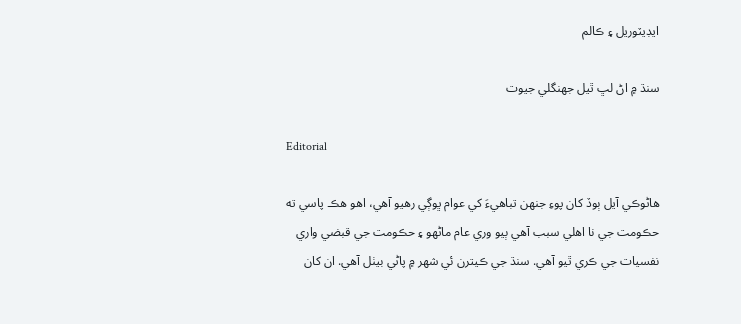ايڊيٽوريل ۽ ڪالم

سنڌ ۾ اڻ لڀ ٿيل جهنگلي جيوت

Editorial

هاڻوڪي آيل ٻوڏ کان پوءِ جنهن تباهيءَ کي عوام ڀوڳي رهيو آهي، اهو هڪ پاسي ته حڪومت جي نا اهلي سبب آهي ٻيو وري عام ماڻهو ۽ حڪومت جي قبضي واري نفسيات جي ڪري ٿيو آهي. سنڌ جي ڪيترن ئي شهر ۾ پاڻي بيٺل آهي. ان کان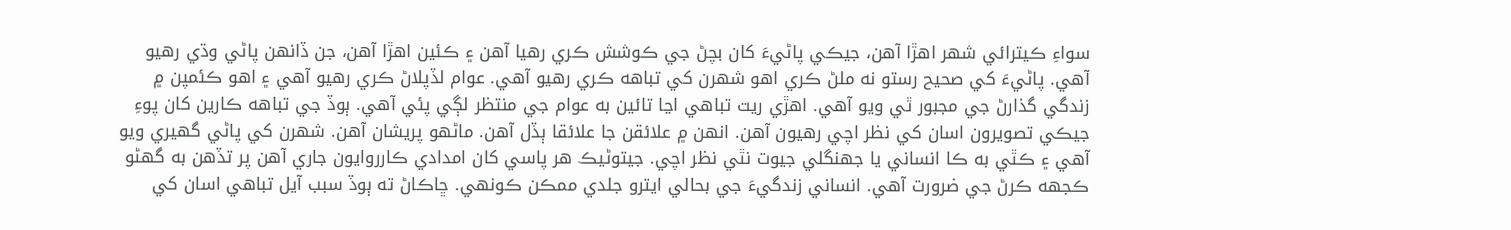سواءِ ڪيترائي شهر اهڙا آهن، جيڪي پاڻيءَ کان بچڻ جي ڪوشش ڪري رهيا آهن ۽ ڪئين اهڙا آهن، جن ڏانهن پاڻي وڌي رهيو آهي. پاڻيءَ کي صحيح رستو نه ملڻ ڪري اهو شهرن کي تباهه ڪري رهيو آهي. عوام لڏپلاڻ ڪري رهيو آهي ۽ اهو ڪئمپن ۾ زندگي گذارڻ جي مجبور ٿي ويو آهي. اهڙي ريت تباهي اڃا تائين به عوام جي منتظر لڳي پئي آهي. ٻوڏ جي تباهه ڪارين کان پوءِ جيڪي تصويرون اسان کي نظر اچي رهيون آهن. انهن ۾ علائقن جا علائقا ٻڏل آهن. ماڻهو پريشان آهن. شهرن کي پاڻي گهيري ويو آهي ۽ ڪٿي به ڪا انساني يا جهنگلي جيوت نٿي نظر اچي. جيتوڻيڪ هر پاسي کان امدادي ڪارروايون جاري آهن پر تڏهن به گهڻو ڪجهه ڪرڻ جي ضرورت آهي. انساني زندگيءَ جي بحالي ايترو جلدي ممڪن ڪونهي. ڇاڪاڻ ته ٻوڏ سبب آيل تباهي اسان کي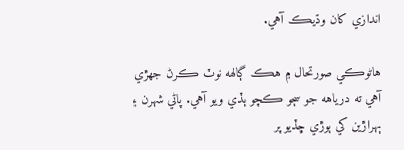اندازي کان وڌيڪ آهي.

هاڻوڪي صورتحال ۾ هڪ ڳالهه نوٽ ڪرڻ جهڙي آهي ته درياهه جو سڄو ڪچو ٻڏي ويو آهي. پاڻي شهرن ۽ ٻهراڙين کي ٻوڙي ڇڏيو پر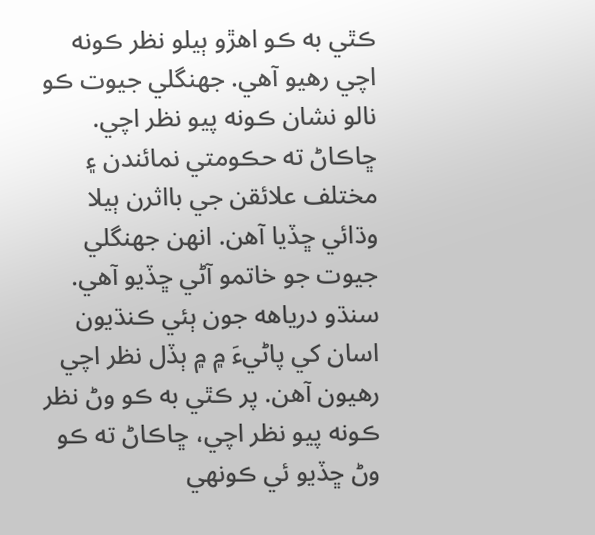ڪٿي به ڪو اهڙو ٻيلو نظر ڪونه اچي رهيو آهي. جهنگلي جيوت ڪو نالو نشان ڪونه پيو نظر اچي. ڇاڪاڻ ته حڪومتي نمائندن ۽ مختلف علائقن جي بااثرن ٻيلا وڌائي ڇڏيا آهن. انهن جهنگلي جيوت جو خاتمو آڻي ڇڏيو آهي. سنڌو درياهه جون ٻئي ڪنڌيون اسان کي پاڻيءَ ۾ ۾ ٻڏل نظر اچي رهيون آهن. پر ڪٿي به ڪو وڻ نظر ڪونه پيو نظر اچي، ڇاڪاڻ ته ڪو وڻ ڇڏيو ئي ڪونهي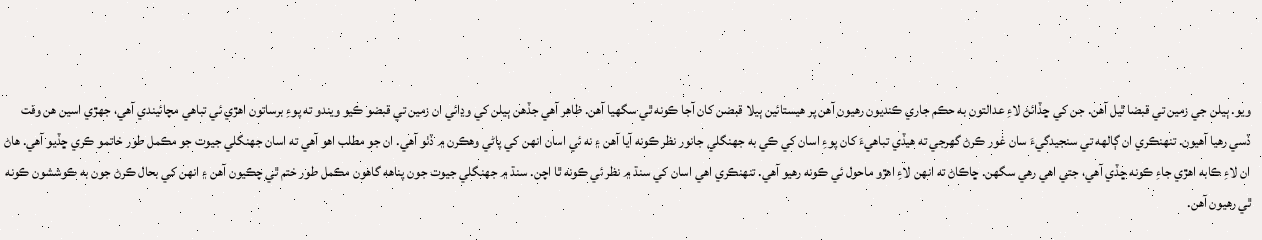ويو. ٻيلن جي زمين تي قبضا ٿيل آهن. جن کي ڇڏائڻ لاءِ عدالتون به حڪم جاري ڪنديون رهيون آهن پر هيستائين ٻيلا قبضن کان آجا ڪونه ٿي سگهيا آهن. ظاهر آهي جڏهن ٻيلن کي وڍائي ان زمين تي قبضو ڪيو ويندو ته پوءِ برساتون اهڙي ئي تباهي مچائيندي آهي، جهڙي اسين هن وقت ڏسي رهيا آهيون. تنهنڪري ان ڳالهه تي سنجيدگيءَ سان غور ڪرڻ گهرجي ته هيڏي تباهيءَ کان پوءِ اسان کي ڪي به جهنگلي جانور نظر ڪونه آيا آهن ۽ نه ئي اسان انهن کي پاڻي وهڪرن ۾ ڏٺو آهي. ان جو مطلب اهو آهي ته اسان جهنگلي جيوت جو مڪمل طور خاتمو ڪري ڇڏيو آهي. هاڻ ان لاءِ ڪابه اهڙي جاءِ ڪونه ڇڏي آهي، جتي اهي رهي سگهن. ڇاڪاڻ ته انهن لاءِ اهڙو ماحول ئي ڪونه رهيو آهي. تنهنڪري اهي اسان کي سنڌ ۾ نظر ئي ڪونه ٿا اچن. سنڌ ۾ جهنگلي جيوت جون پناهه گاهون مڪمل طور ختم ٿي چڪيون آهن ۽ انهن کي بحال ڪرڻ جون به ڪوششون ڪونه ٿي رهيون آهن.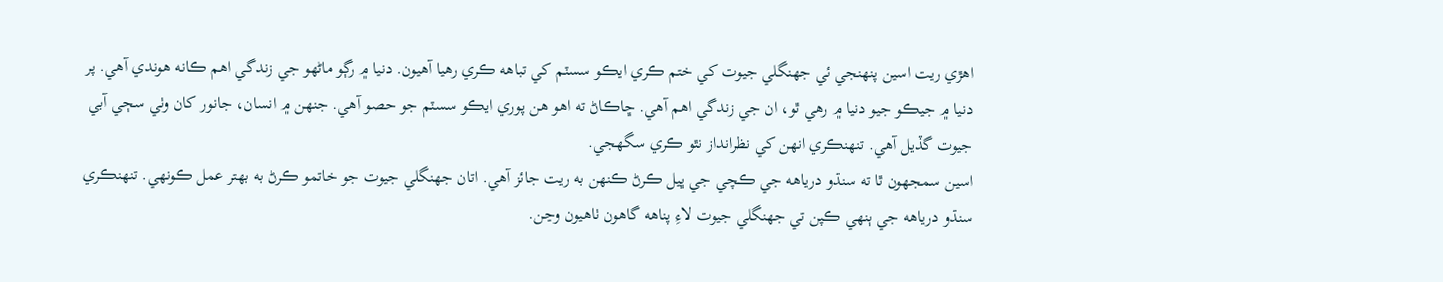اهڙي ريت اسين پنهنجي ئي جهنگلي جيوت کي ختم ڪري ايڪو سسٽم کي تباهه ڪري رهيا آهيون. دنيا ۾ رڳو ماڻهو جي زندگي اهم ڪانه هوندي آهي. پر دنيا ۾ جيڪو جيو دنيا ۾ رهي ٿو، ان جي زندگي اهم آهي. ڇاڪاڻ ته اهو هن پوري ايڪو سسٽم جو حصو آهي. جنهن ۾ انسان، جانور کان وٺي سڄي آبي جيوت گڏيل آهي. تنهنڪري انهن کي نظرانداز نٿو ڪري سگهجي.
اسين سمجهون ٿا ته سنڌو درياهه جي ڪچي جي ڀيل ڪرڻ ڪنهن به ريت جائز آهي. اتان جهنگلي جيوت جو خاتمو ڪرڻ به بهتر عمل ڪونهي. تنهنڪري سنڌو درياهه جي ٻنهي ڪپن تي جهنگلي جيوت لاءِ پناهه گاهون ٺاهيون وڃن.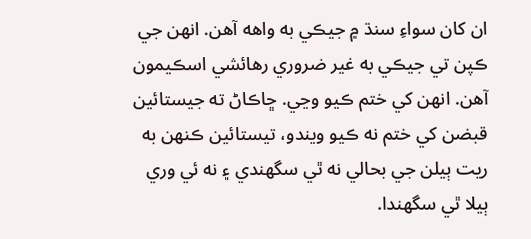ان کان سواءِ سنڌ ۾ جيڪي به واهه آهن. انهن جي ڪپن تي جيڪي به غير ضروري رهائشي اسڪيمون آهن. انهن کي ختم ڪيو وڃي. ڇاڪاڻ ته جيستائين قبضن کي ختم نه ڪيو ويندو، تيستائين ڪنهن به ريت ٻيلن جي بحالي نه ٿي سگهندي ۽ نه ئي وري ٻيلا ٿي سگهندا.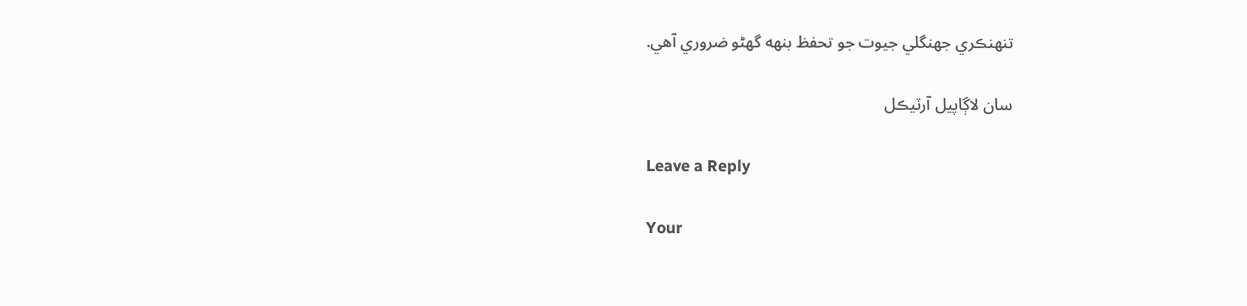تنهنڪري جهنگلي جيوت جو تحفظ بنهه گهڻو ضروري آهي.

سان لاڳاپيل آرٽيڪل

Leave a Reply

Your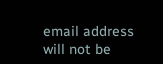email address will not be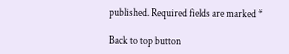published. Required fields are marked *

Back to top button